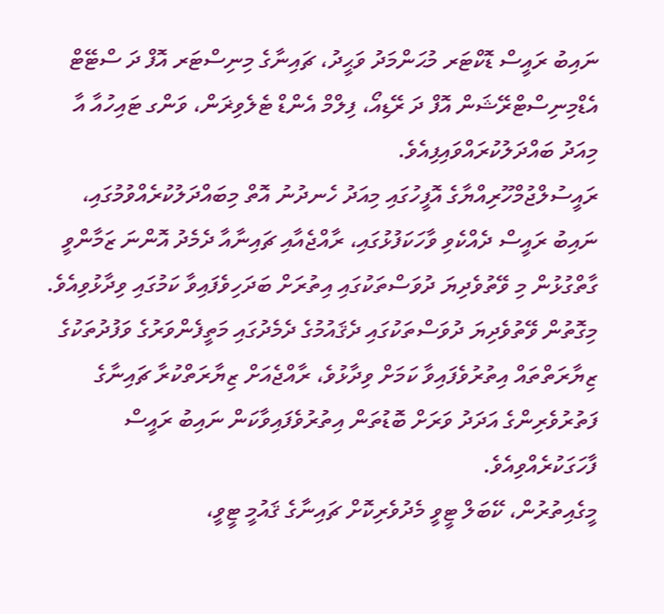ނައިބު ރައީސް ޑޮކްޓަރ މުޙަންމަދު ވަޙީދު، ޗައިނާގެ މިނިސްޓަރ އޮފް ދަ ސްޓޭޓް އެޑްމިނިސްޓްރޭޝަން އޮފް ދަ ރޭޑިއޯ، ފިލްމް އެންޑް ޓެލެވިޜަން، ވަންގ ޓައިހުއާ އާ މިއަދު ބައްދަލުކުރައްވައިފިއެވެ.
ރައީސުލްޖުމްހޫރިއްޔާގެ އޮފީހުގައި މިއަދު ހެނދުނު އޮތް މިބައްދަލުކުރެއްވުމުގައި، ނައިބު ރައީސް ދެއްކެވި ވާހަކަފުޅުގައި، ރާއްޖެއާއި ޗައިނާއާ ދެމެދު އޮންނަ ޒަމާންވީ ގާތްގުޅުން މި ވޭތުވެދިޔަ ދުވަސްތަކުގައި އިތުރަށް ބަދަހިވެފައިވާ ކަމުގައި ވިދާޅުވިއެވެ. މިގޮތުން ވޭތުވެދިޔަ ދުވަސްތަކުގައި ދެޤައުމުގެ ދެމެދުގައި މަތީފެންވަރުގެ ވަފުދުތަކުގެ ޒިޔާރަތްތައް އިތުރުވެފައިވާ ކަމަށް ވިދާޅުވެ، ރާއްޖެއަށް ޒިޔާރަތްކުރާ ޗައިނާގެ ފަތުރުވެރިންގެ އަދަދު ވަރަށް ބޮޑުތަން އިތުރުވެފައިވާކަން ނައިބު ރައީސް ފާހަގަކުރެއްވިއެވެ.
މީގެއިތުރުން، ކޭބަލް ޓީވީ މެދުވެރިކޮށް ޗައިނާގެ ޤައުމީ ޓީވީ،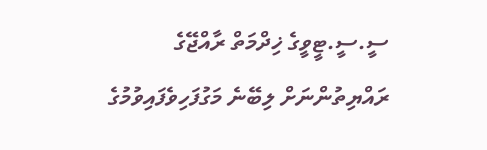ސީ.ސީ.ޓީވީގެ ޚިދްމަތް ރާއްޖޭގެ ރައްޔިތުންނަށް ލިބޭނެ މަގުފަހިވެފައިވުމުގެ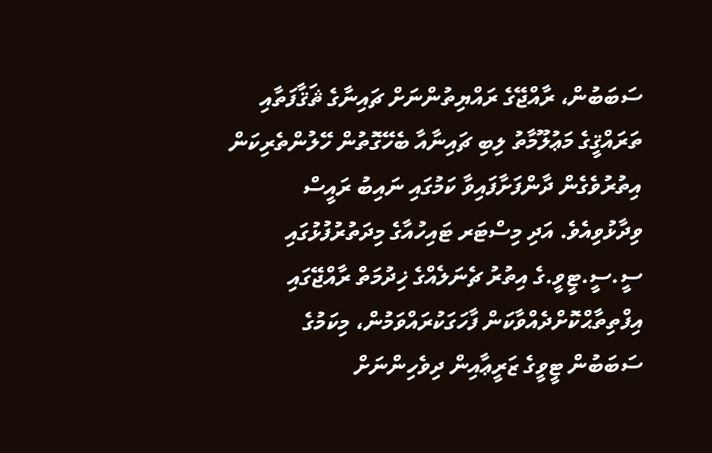ސަބަބުން، ރާއްޖޭގެ ރައްޔިތުންނަށް ޗައިނާގެ ޘަޤާފަތާއި ތަރައްޤީގެ މަޢުލޫމާތު ލިބި ޗައިނާއާ ބެހޭގޮތުން ހޭލުންތެރިކަން އިތުރުވެގެން ދާންފަށާފައިވާ ކަމުގައި ނައިބު ރައީސް ވިދާޅުވިއެވެ. އަދި މިސްޓަރ ޓައިހުއާގެ މިދަތުރުފުޅުގައި ސީ.ސީ.ޓީވީ.ގެ އިތުރު ޗެނަލެއްގެ ޚިދުމަތް ރާއްޖޭގައި އިފްތިތާޙްކޮށްދެއްވާކަން ފާހަގަކުރައްވަމުން، މިކަމުގެ ސަބަބުން ޓީވީގެ ޒަރީޢާއިން ދިވެހިންނަށް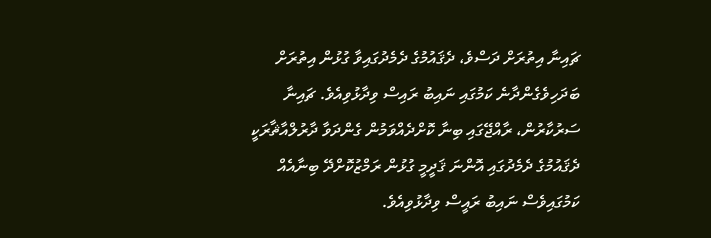ޗައިނާ އިތުރަށް ދަސްވެ، ދެޤައުމުގެ ދެމެދުގައިވާ ގުޅުން އިތުރަށް ބަދަހިވެގެންދާނެ ކަމުގައި ނައިބު ރައިސް ވިދާޅުވިއެވެ. ޗައިނާ ސަރުކާރުން، ރާއްޖޭގައި ބިނާ ކޮށްދެއްވަމުން ގެންދަވާ ދާރުލްއާޘާރަކީ ދެޤައުމުގެ ދެމެދުގައި އޮންނަ ޤަދީމީ ގުޅުން ރަމްޒުކޮށްދޭ ބިނާއެއް ކަމުގައިވެސް ނައިބު ރައީސް ވިދާޅުވިއެވެ.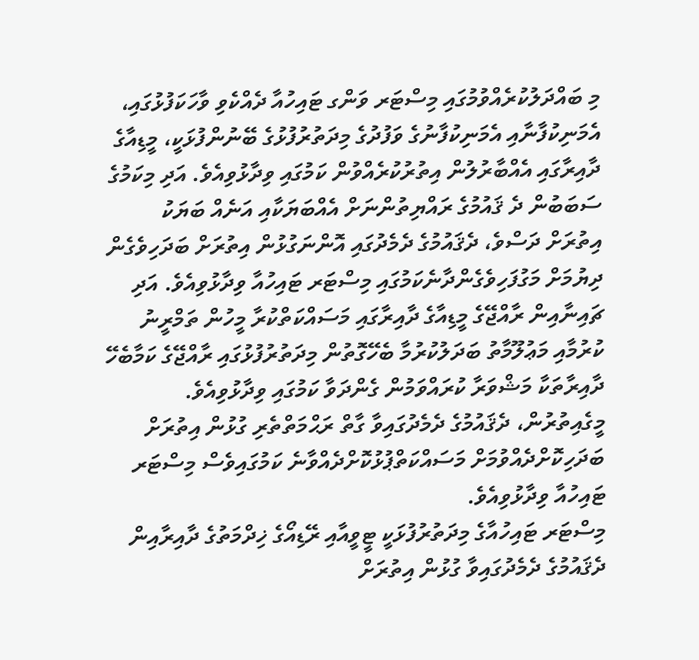މި ބައްދަލުކުރެއްވުމުގައި މިސްޓަރ ވަންގ ޓައިހުއާ ދެއްކެވި ވާހަކަފުޅުގައި، އެމަނިކުފާނާއި އެމަނިކުފާނުގެ ވަފުދުގެ މިދަތުރުފުޅުގެ ބޭނުންފުޅަކީ، މީޑިއާގެ ދާއިރާގައި އެއްބާރުލުން އިތުރުކުރެއްވުން ކަމުގައި ވިދާޅުވިއެވެ. އަދި މިކަމުގެ ސަބަބުން ދެ ޤައުމުގެ ރައްޔިތުންނަށް އެއްބަޔަކާއި އަނެއް ބަޔަކު އިތުރަށް ދަސްވެ، ދެޤައުމުގެ ދެމެދުގައި އޮންނަގުޅުން އިތުރަށް ބަދަހިވެގެން ދިޔުމަށް މަގުފަހިވެގެންދާނެކަމުގައި މިސްޓަރ ޓައިހުއާ ވިދާޅުވިއެވެ. އަދި ޗައިނާއިން ރާއްޖޭގެ މީޑިއާގެ ދާއިރާގައި މަސައްކަތްކުރާ މީހުން ތަމްރީނު ކުރުމާއި މަޢުލޫމާތު ބަދަލުކުރުމާ ބެހޭގޮތުން މިދަތުރުފުޅުގައި ރާއްޖޭގެ ކަމާބެހޭ ދާއިރާތަކާ މަޝްވަރާ ކުރައްވަމުން ގެންދަވާ ކަމުގައި ވިދާޅުވިއެވެ. މީގެއިތުރުން، ދެޤައުމުގެ ދެމެދުގައިވާ ގާތް ރަޙްމަތްތެރި ގުޅުން އިތުރަށް ބަދަހިކޮށްދެއްވުމަށް މަސައްކަތްޕުޅުކޮށްދެއްވާނެ ކަމުގައިވެސް މިސްޓަރ ޓައިހުއާ ވިދާޅުވިއެވެ.
މިސްޓަރ ޓައިހުއާގެ މިދަތުރުފުޅަކީ ޓީވީއާއި ރޭޑިއޯގެ ޚިދްމަތުގެ ދާއިރާއިން ދެޤައުމުގެ ދެމެދުގައިވާ ގުޅުން އިތުރަށް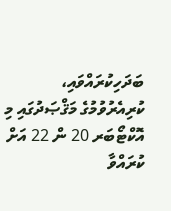ބަދަހިކުރައްވައި، ކުރިއެރުވުމުގެ މަޤްޞަދުގައި މި އޮކްޓޯބަރ 20 ން 22 އަށް ކުރައްވާ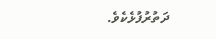ދަތުރުފުޅެކެވެ.